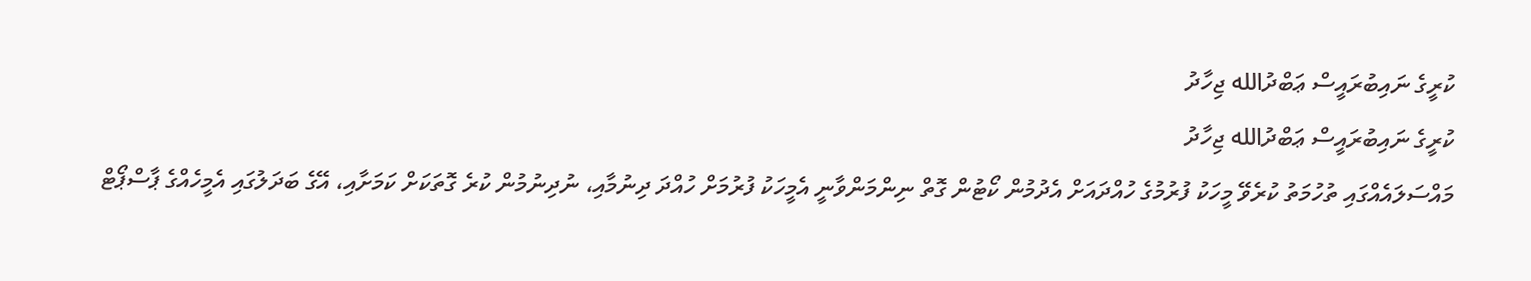ކުރީގެ ނައިބުރައީސް ޢަބްދުالله ޖިހާދު
ކުރީގެ ނައިބުރައީސް ޢަބްދުالله ޖިހާދު
މައްސަލައެއްގައި ތުހުމަތު ކުރެވޭ މީހަކު ފުރުމުގެ ހުއްދައަށް އެދުމުން ކޯޓުން ގޮތް ނިންމަންވާނީ އެމީހަކު ފުރުމަށް ހުއްދަ ދިނުމާއި، ނުދިނުމުން ކުރެ ގޮތަކަށް ކަމަށާއި، އޭގެ ބަދަލުގައި އެމީހެއްގެ ޕާސްޕޯޓް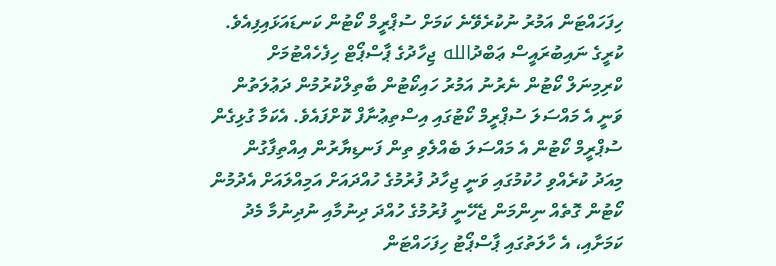ހިފަހައްޓަން އަމުރު ނުކުރެވޭނެ ކަމަށް ސުޕްރީމް ކޯޓުން ކަނޑައަޅައިފިއެވެ.
ކުރީގެ ނައިބުރައީސް ޢަބްދުالله ޖިހާދުގެ ޕާސްޕޯޓް ހިފެހެއްޓުމަށް ކްރިމިނަލް ކޯޓުން ނެރުނު އަމުރު ހައިކޯޓުން ބާތިލްކުރުމުން ދަޢުލަތުން ވަނީ އެ މައްސަލަ ސުޕްރީމް ކޯޓުގައި އިސްތިޢުނާފް ކޮށްފައެވެ. އެކަމާ ގުޅިގެން ސުޕްރީމް ކޯޓުން އެ މައްސަލަ ބެއްލެވި ތިން ފަނޑިޔާރުން އިއްތިފާގުން މިއަދު ކުރެއްވި ހުކުމުގައި ވަނީ ޖިހާދު ފުރުމުގެ ހުއްދައަށް އަމިއްލައަށް އެދުމުން ކޯޓުން ގޮތެއް ނިންމަން ޖެހޭނީ ފުރުމުގެ ހުއްދަ ދިނުމާއި ނުދިނުމާ މެދު ކަމަށާއި، އެ ހާލަތުގައި ޕާސްޕޯޓު ހިފަހައްޓަން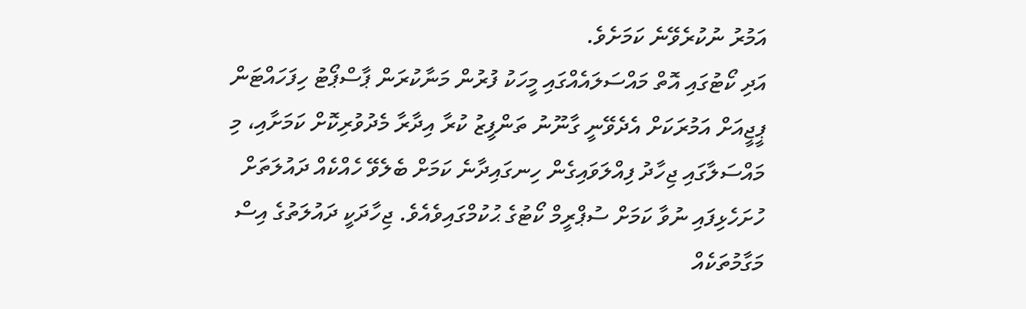އަމުރު ނުކުރެވޭނެ ކަމަށެވެ.
އަދި ކޯޓުގައި އޮތް މައްސަލައެއްގައި މީހަކު ފުރުން މަނާކުރަން ޕާސްޕޯޓު ހިފަހައްޓަން ޕީޖީއަށް އަމުރަކަށް އެދެވޭނީ ގާނޫނު ތަންފީޒު ކުރާ އިދާރާ މެދުވުރިކޮށް ކަމަށާއި، މި މައްސަލާގައި ޖިހާދު ފިއްލަވައިގެން ހިނގައިދާނެ ކަމަށް ބެލެވޭ ހެއްކެއް ދައުލަތަށް ހުށަހެޅިފައި ނުވާ ކަމަށް ސުޕްރީމް ކޯޓުގެ ޙުކުމްގައިވެއެވެ. ޖިހާދަކީ ދައުލަތުގެ އިސް މަގާމުތަކެއް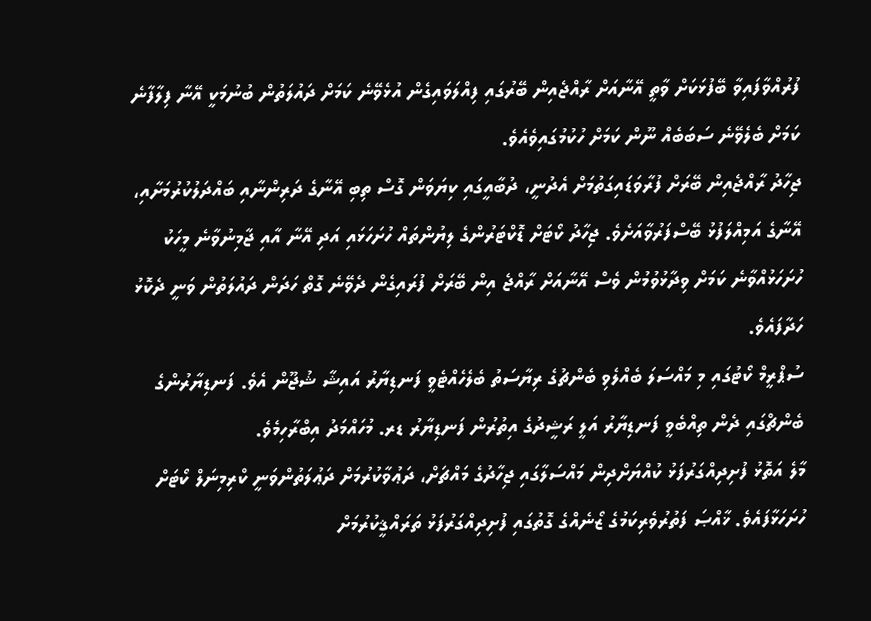ފުރުއްވާފައިވާ ބޭފުޅަކަށް ވާތީ އޭނާއަށް ރާއްޖެއިން ބޭރުގައި ފިއްލަވައިގެން އުޅެވޭނެ ކަމަށް ދައުލަތުން ބުނުމަކީ އޭނާ ފިލާފާނެ ކަމަށް ބެލެވޭނެ ސަބަބެއް ނޫން ކަމަށް ހުކުމުގައިވެއެވެ.
ޖިހާދު ރާއްޖެއިން ބޭރަށް ފުރާވަޑައިގަތުމަށް އެދުނީ، ދުބާއީގައި ކިޔަވަން ގޮސް ތިބި އޭނާގެ ދަރިންނާއި ބައްދަލުކުރުމަށާއި، އޭނާގެ އަމިއްލަފުޅު ބޭސްފަރުވާއަށެވެ. ޖިހާދު ކޯޓަށް ޑޮކްޓަރުންގެ ލިޔުންތައް ހުށަހަޅައި އަދި އޭނާ އާއި ޖާމިނުވާނެ މީހަކު ހުށަހަޅުއްވާނެ ކަމަށް ވިދާޅުވުމުން ވެސް އޭނާއަށް ރާއްޖެ އިން ބޭރަށް ފުރައިގެން ދެވޭނެ ގޮތް ހަދަން ދައުލަތުން ވަނީ ދެކޮޅު ހަދާފައެވެ.
ސުޕްރީމް ކޯޓުގައި މި މައްސަލަ ބެއްލެވި ބެންޗުގެ ރިޔާސަތު ބެލެހެއްޓެވީ ފަނޑިޔާރު އައިޝާ ޝުޖޫން އެވެ. ފަނޑިޔާރުންގެ ބެންޗްގައި ދެން ތިއްބެވީ ފަނޑިޔާރު އަލީ ރަޝީދުގެ އިތުރުން ފަނޑިޔާރު ޑރ. މުހައްމަދު އިބްރާހިމެވެ.
މާލެ އަތޮޅު ފުށިދިއްގަރުފަޅު ކުއްޔަށްދިން މައްސަލާގައި ޖިހާދުގެ މައްޗަށް، ދަޢުވާކުރުމަށް ދަޢުލަތުންވަނީ ކްރިމިނަލް ކޯޓަށް ހުށަހަޅާފައެވެ. ޚާއްޞަ ފަތުރުވެރިކަމުގެ ޒޯނެއްގެ ގޮތުގައި ފުށިދިއްގަރުފަޅު ތަރައްޤީކުރުމަށް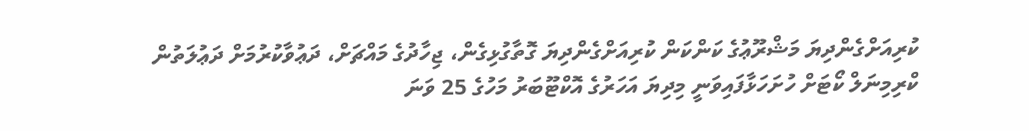ކުރިއަށްގެންދިޔަ މަޝްރޫޢުގެ ކަންކަން ކުރިއަށްގެންދިޔަ ގޮތާގުޅިގެން، ޖިހާދުގެ މައްޗަށް، ދަޢުވާކުރުމަށް ދަޢުލަތުން ކްރިމިނަލް ކޯޓަށް ހުށަހަޅާފައިވަނީ މިދިޔަ އަހަރުގެ އޮކްޓޫބަރު މަހުގެ 25 ވަނަ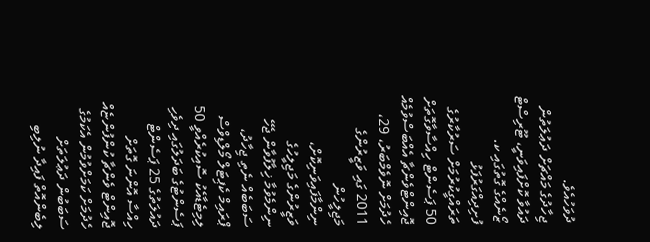ދުވަހުއެވެ.
ޖިހާދުގެ މައްޗަށް ދަޢުލަތުން ދައުވާ ކޮށްފައިވަނީ، ޓޫރިސްޓް ޒޯނެއްގެ ގޮތުގައި ކ. ފުށިދިއްގަރުފަޅު ތަރައްގީކުރުމަށް ސަރުކާރުގެ 50 ޕަސެންޓް ހިއްސާވާގޮތަށް ޖޮއިންޓްވެންޗާ އެއްބަސްވުމެއް ހެދުމަށް ނޮވެމްބަރު، 29، 2011 ގައި ވަޒީރުންގެ މަޖިލީހުން ނިންމާފައިވަނިކޮށް، ވަޒީރުންގެ މަޖިލީހުގެ ނިންމެވުމާ ޚިލާފުވާން ޖެހޭ ސަބަބެއް ނެތި ޖިހާދު، ޕްރައިމް ކެޕިޓަލް މޯލްޑިވްސް ލިމިޓެޑާއެކު ސޮއިކުރެއްވީ 50 ޕަސެންޓުގެ ބަދަލުގައި ދިވެހި ދައުލަތުގެ 25 ޕަސެންޓް ހިއްސާ އޮންނަ ގޮތަށް ޖޮއިންޓް ވެންޗާ ކުންފުންޏެއް ހެދުމަށް ކަމަށްވުމުން އެކަމުގެ ސަބަބުން ދަޢުލަތަށް ލިބެންއޮތް ފައިދާ ނުލިބި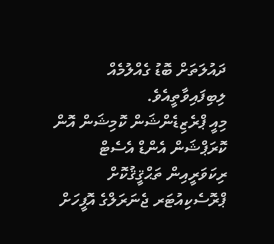ދައުލަތަށް ބޮޑު ގެއްލުމެއް ލިބިފައިވާތީއެވެ.
މިއީ ޕްރެޒިޑެންޝަން ކޮމިޝަން އޮން ކޮރަޕްޝަން އެންޑް އެސެޓް ރިކަވަރީއިން ތަޙްޤީޤުކޮށް ޕްރޮސެކިއުޓަރ ޖެނަރަލްގެ އޮފީހަށް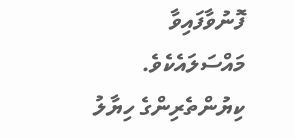ފޮނުވާފައިވާ މައްސަލައެކެވެ.
ކިޔުންތެރިންގެ ހިޔާލު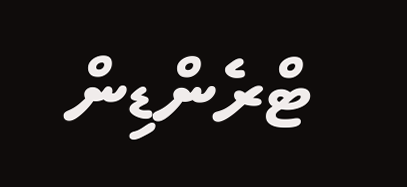ޓްރެންޑިން